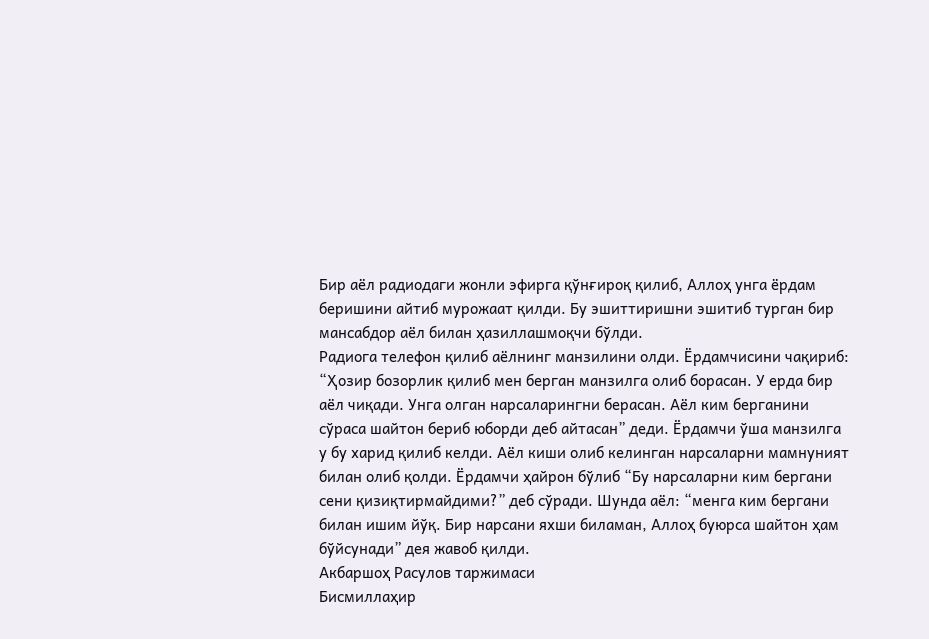Бир аёл радиодаги жонли эфирга қўнғироқ қилиб, Аллоҳ унга ёрдам беришини айтиб мурожаат қилди. Бу эшиттиришни эшитиб турган бир мансабдор аёл билан ҳазиллашмоқчи бўлди.
Радиога телефон қилиб аёлнинг манзилини олди. Ёрдамчисини чақириб: “Ҳозир бозорлик қилиб мен берган манзилга олиб борасан. У ерда бир аёл чиқади. Унга олган нарсаларингни берасан. Аёл ким берганини сўраса шайтон бериб юборди деб айтасан” деди. Ёрдамчи ўша манзилга у бу харид қилиб келди. Аёл киши олиб келинган нарсаларни мамнуният билан олиб қолди. Ёрдамчи ҳайрон бўлиб “Бу нарсаларни ким бергани сени қизиқтирмайдими?” деб сўради. Шунда аёл: “менга ким бергани билан ишим йўқ. Бир нарсани яхши биламан, Аллоҳ буюрса шайтон ҳам бўйсунади” дея жавоб қилди.
Акбаршоҳ Расулов таржимаси
Бисмиллаҳир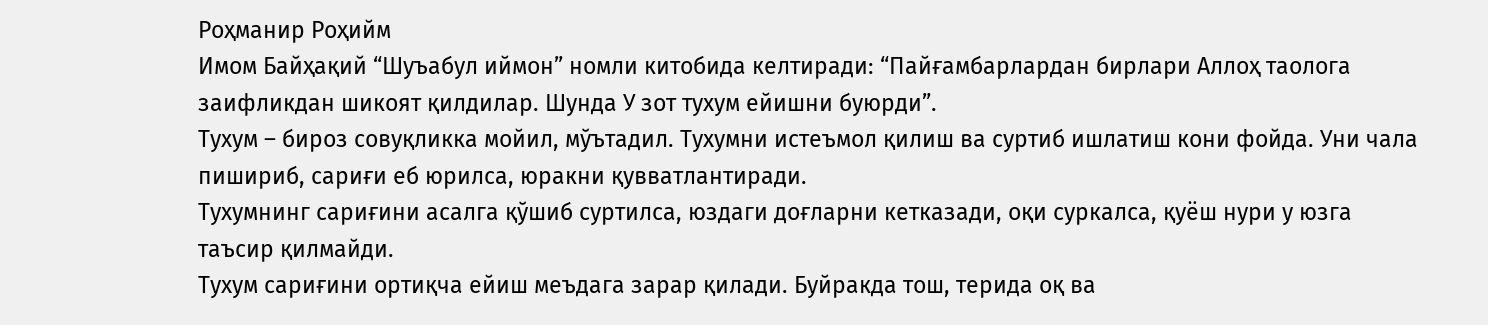Роҳманир Роҳийм
Имом Байҳақий “Шуъабул иймон” номли китобида келтиради: “Пайғамбарлардан бирлари Аллоҳ таолога заифликдан шикоят қилдилар. Шунда У зот тухум ейишни буюрди”.
Тухум – бироз совуқликка мойил, мўътадил. Тухумни истеъмол қилиш ва суртиб ишлатиш кони фойда. Уни чала пишириб, сариғи еб юрилса, юракни қувватлантиради.
Тухумнинг сариғини асалга қўшиб суртилса, юздаги доғларни кетказади, оқи суркалса, қуёш нури у юзга таъсир қилмайди.
Тухум сариғини ортиқча ейиш меъдага зарар қилади. Буйракда тош, терида оқ ва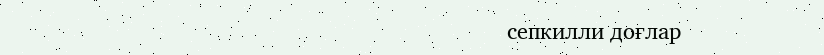сепкилли доғлар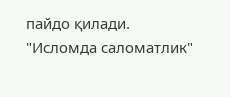пайдо қилади.
"Исломда саломатлик"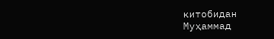китобидан
Муҳаммад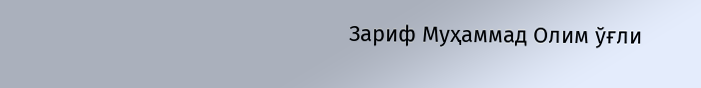Зариф Муҳаммад Олим ўғли